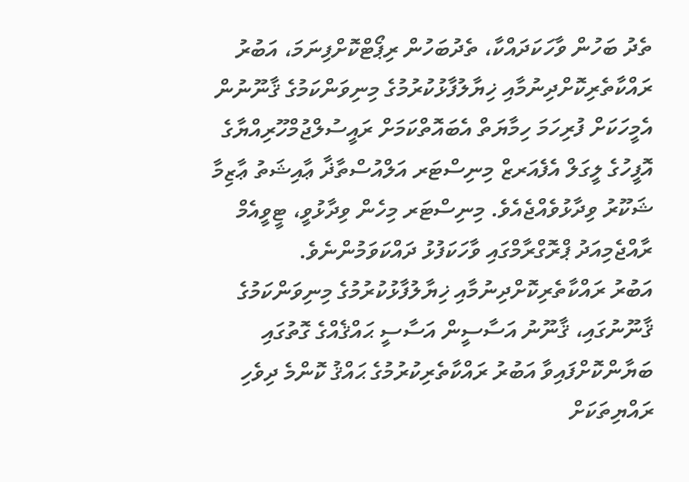ތެދު ބަހުން ވާހަކަދައްކާ، ތެދުބަހުން ރިޕޯޓްކޮށްފިނަމަ، އަބުރު ރައްކާތެރިކޮށްދިނުމާއި ޚިޔާލުފާޅުކުރުމުގެ މިނިވަންކަމުގެ ޤާނޫނުން އެމީހަކަށް ފުރިހަމަ ހިމާޔަތް އެބައޮތްކަމަށް ރައީސުލްޖުމްހޫރިއްޔާގެ އޮފީހުގެ ލީގަލް އެފެއަރޒް މިނިސްޓަރ އަލްއުސްތާޛާ ޢާއިޝަތު ޢާޒިމާ ޝަކޫރު ވިދާޅުވެއްޖެއެވެ. މިނިސްޓަރ މިހެން ވިދާޅުވީ، ޓީވީއެމް ރާއްޖެމިއަދު ޕްރޮގްރާމްގައި ވާހަކަފުޅު ދައްކަވަމުންނެވެ.
އަބުރު ރައްކާތެރިކޮށްދިނުމާއި ޚިޔާލުފާޅުކުރުމުގެ މިނިވަންކަމުގެ ޤާނޫނުގައި، ޤާނޫނު އަސާސީން އަސާސީ ޙައްޤެއްގެ ގޮތުގައި ބަޔާންކޮށްފައިވާ އަބުރު ރައްކާތެރިކުރުމުގެ ޙައްޤު ކޮންމެ ދިވެހި ރައްޔިތަކަށް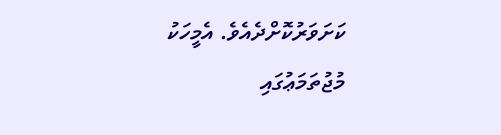ކަށަވަރުކޮށްދެއެވެ. އެމީހަކު މުޖުތަމަޢުގައި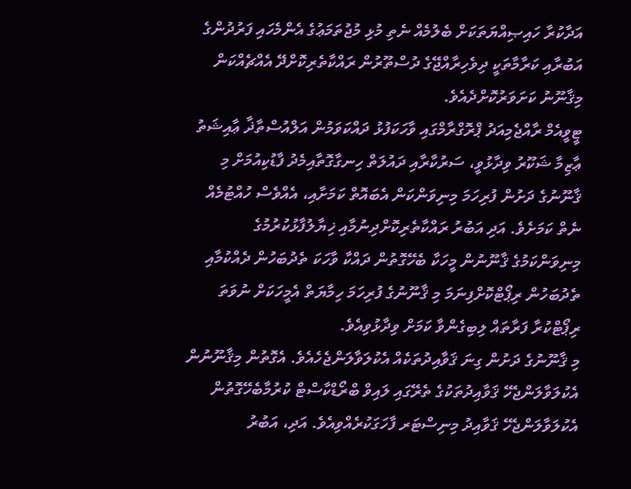އަދާކުރާ ހައިޞިއްޔަތަކަށް ބެލުމެއް ނެތި މުޅި މުޖުތަމަޢުގެ އެންމެހައި ފަރުދުންގެ އަބުރާއި ކަރާމާތަކީ ދިވެހިރާއްޖޭގެ ދުސްތޫރުން ރައްކާތެރިކޮށްދޭ އެއްޗެއްކަން މިޤާނޫނު ކަށަވަރުކޮށްދެއެވެ.
ޓީވީއެމް ރާއްޖެމިއަދު ޕްރޮގްރާމްގައި ވާހަކަފުޅު ދައްކަވަމުން އަލްއުސްތާޛާ ޢާއިޝަތު ޢާޒިމާ ޝަކޫރު ވިދާޅުވީ، ސަރުކާރާއި ދައުލަތް ހިނގާގޮތާއިމެދު ފާޑުކިއުމަށް މި ޤާނޫނުގެ ދަށުން ފުރިހަމަ މިނިވަންކަން އެބައޮތް ކަމަށާއި، އެއްވެސް ހުއްޓުމެއް ނެތް ކަމަށެވެ. އަދި އަބުރު ރައްކާތެރިކޮށްދިނުމާއި ޚިޔާލުފާޅުކުރުމުގެ މިނިވަންކަމުގެ ޤާނޫނުން މީހަކާ ބެހޭގޮތުން ދައްކާ ވާހަކަ ތެދުބަހުން ދެއްކުމާއި ތެދުބަހުން ރިޕޯޓްކޮށްފިނަމަ މި ޤާނޫނުގެ ފުރިހަމަ ހިމާޔަތް އެމީހަކަށް ނުވަތަ ރިޕޯޓްކުރާ ފަރާތައް ލިބިގެންވާ ކަމަށް ވިދާޅުވިއެވެ.
މި ޤާނޫނުގެ ދަށުން ގިނަ ޤަވާއިދުތަކެއް އެކުލަވާލަންޖެހެއެވެ. އެގޮތުން މިޤާނޫނުން އެކުލަވާލަންޖެހޭ ޤަވާއިދުތަކުގެ ތެރޭގައި ލައިވް ބްރޯޑްކާސްޓް ކުރުމާބެހޭގޮތުން އެކުލަވާލަންޖެހޭ ޤަވާއިދު މިނިސްޓަރ ފާހަގަކުރެއްވިއެވެ. އަދި، އަބުރު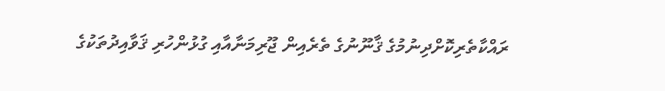ރައްކާތެރިކޮށްދިނުމުގެ ޤާނޫނުގެ ތެރެއިން ޖޫރިމަނާއާއި ގުޅުންހުރި ޤަވާއިދުތަކުގެ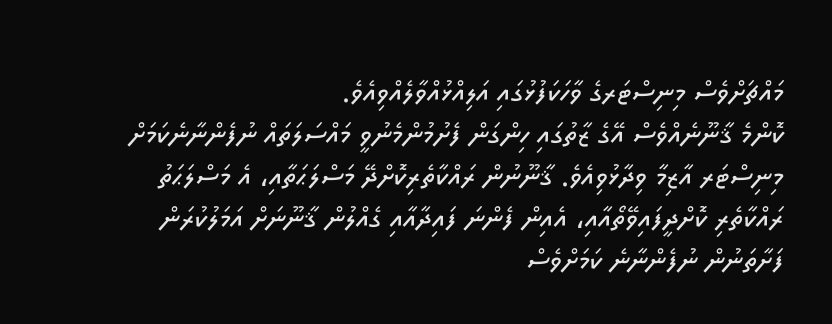މައްޗަށްވެސް މިނިސްޓަރގެ ވާހަކަފުޅުގައި އަލިއްޅުއްވާލެއްވިއެވެ.
ކޮންމެ ޤާނޫނެއްވެސް އޭގެ ޒާތުގައި ހިންގަން ފެށުމުންމެނުވީ މައްސަލަތައް ނުފެންނާނެކަމަށް މިނިސްޓަރ އާޒިމާ ވިދާޅުވިއެވެ. ޤާނޫނުން ރައްކާތެރިކޮށްދޭ މަސްލަޙަތާއި، އެ މަސްލަޙަތު ރައްކާތެރި ކޮށްދީފައިވޭތޯއާއި، އެއިން ފެންނަ ފައިދާއާއި ގެއްލުން ޤާނޫނަށް އަމަލުކުރަން ފަށާތަނުން ނުފެންނާނެ ކަމަށްވެސް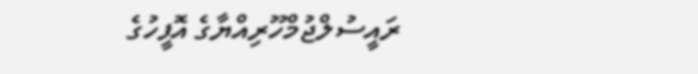ރައީސުލްޖުމްހޫރިއްޔާގެ އޮފީހުގެ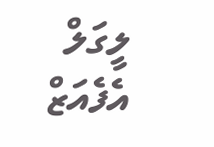ލީގަލް އެފެއަޒް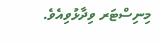މިނިސްޓަރ ވިދާޅުވިއެވެ.